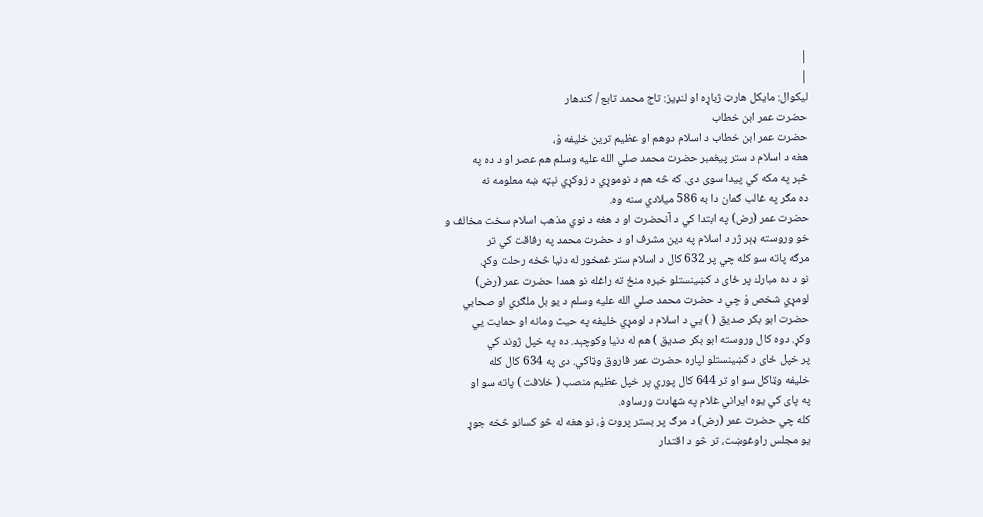|
|
ليكوال: مايكل هارټ ژباړه او لنډيز: تاج محمد تابع / كندهار
حضرت عمر ابن خطاب
حضرت عمر ابن خطاب د اسلام دوهم او عظيم ترين خليفه وْ،
هغه د اسلام د ستر پيغمبر حضرت محمد صلي الله عليه وسلم هم عصر او د ده په
څېر په مكه كي پيدا سوى دى. كه څه هم د نوموړي د زوكړي نېټه ښه معلومه نه
ده مګر په غالب ګمان دا به 586 ميلادي سنه وه.
حضرت عمر (رض) په ابتدا كي د آنحضرت او د هغه د نوي مذهب اسلام سخت مخالف و
خو وروسته ډېر ژر د اسلام په دين مشرف او د حضرت محمد په رفاقت كي تر
مرګه پاته سو كله چي پر 632 كال د اسلام ستر غمخور له دنيا څخه رحلت وكړ.
نو د ده مبارك پر ځاى د كښينستلو خبره منځ ته راغله نو همدا حضرت عمر (رض)
لومړي شخص وْ چي د حضرت محمد صلي الله عليه وسلم د يو بل ملګري او صحابي
حضرت ابو بكر صديق ( ) يي د اسلام د لومړي خليفه په حيث ومانه او حمايت يي
وكړ. دوه كال وروسته ابو بكر صديق ) هم له دنيا وكوچېد. ده په خپل ژوند كي
پر خپل ځاى د كښينستلو لپاره حضرت عمر فاروق وټاكي. دى په 634 كال كله
خليفه وټاكل سو او تر 644 كال پوري پر خپل عظيم منصب ( خلافت ) پاته سو او
په پاى كي يوه ايراني غلام په شهادت ورساوه.
كله چي حضرت عمر (رض) د مرګ پر بستر پروت وْ، نو هغه له څو كسانو څخه جوړ
يو مجلس راوغوښت، تر څو د اقتدار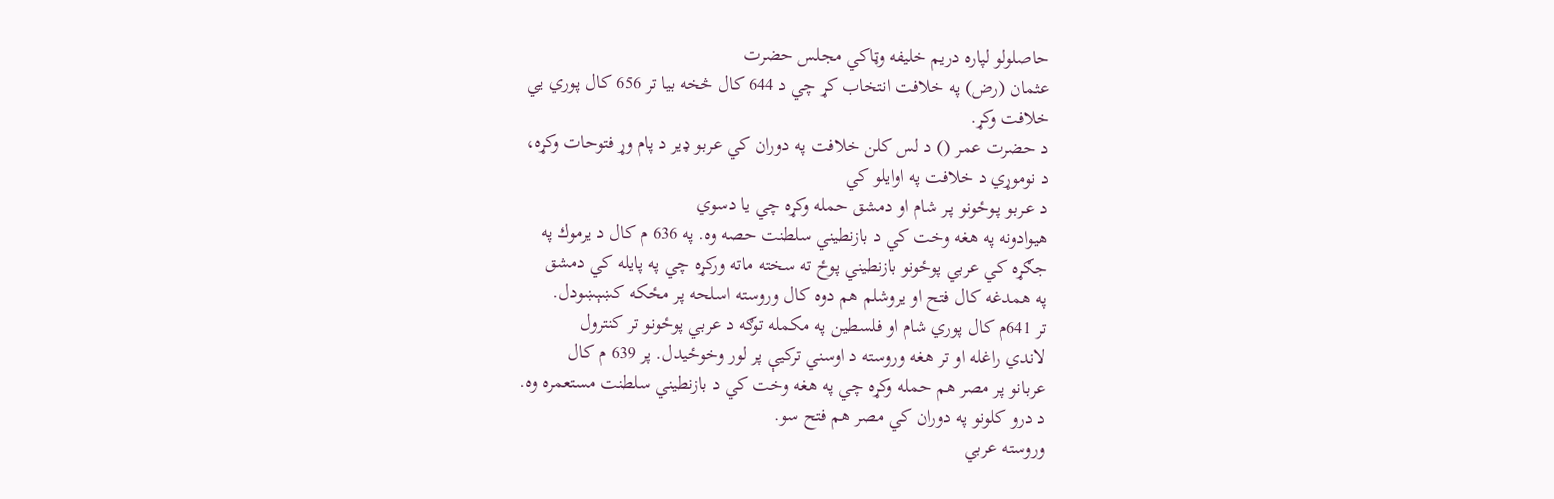حاصلولو لپاره دريم خليفه وټاكي مجلس حضرت
عثمان (رض) په خلافت انتخاب كړ چي د 644 كال څخه بيا تر 656 كال پوري يي
خلافت وكړ.
د حضرت عمر () د لس كلن خلافت په دوران كي عربو ډير د پام وړ فتوحات وكړه،
د نوموړي د خلافت په اوايلو كي
د عـربو پـوځونو پـر شام او دمشق حمله وكړه چي يا دسوي
هيوادونه په هغه وخت كي د بازنطيني سلطنت حصه وه. په 636 م كال د يرموك په
جګړه كي عربي پوځونو بازنطيني پوځ ته سخته ماته وركړه چي په پايله كي دمشق
په همدغه كال فتح او يروشلم هم دوه كال وروسته اسلحه پر مځكه كښېښودل.
تر 641م كال پوري شام او فلسطين په مكمله توګه د عربي پوځونو تر كنترول
لاندي راغله او تر هغه وروسته د اوسني تركيې پر لور وخوځيدل. پر 639 م كال
عربانو پر مصر هم حمله وكړه چي په هغه وخت كي د بازنطيني سلطنت مستعمره وه.
د درو كلونو په دوران كي مصر هم فتح سو.
وروسته عربي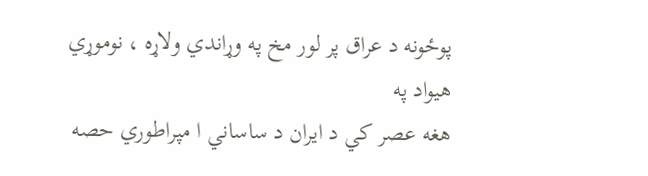پوځونه د عراق پر لور مخ په وړاندي ولاړه ، نوموړي هيواد په
هغه عصر كي د ايران د ساساني ا مپراطوري حصه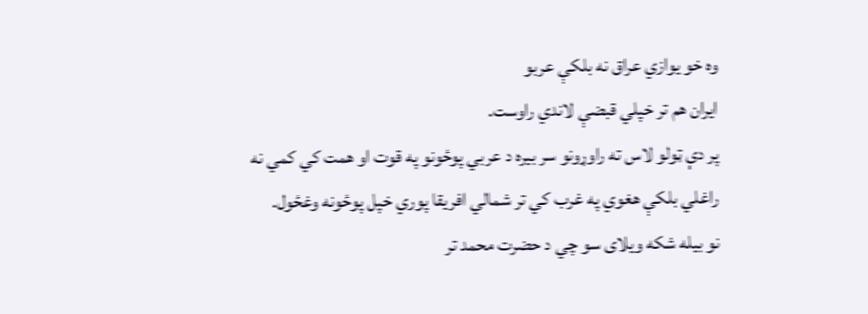وه خو يوازي عراق نه بلكې عربو
ايران هم تر خپلي قبضې لاندي راوست.
پر دې ټولو لاس ته راوړونو سر بيره د عربي پوځونو په قوت او همت كي كمي نه
راغلي بلكې هغوي په غرب كي تر شمالي افريقا پوري خپل پوځونه وغځول.
نو بيله شكه ويلاى سو چي د حضرت محمد تر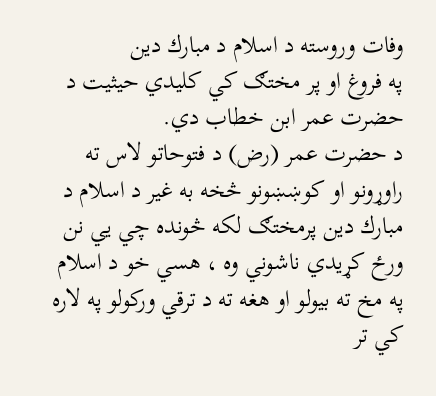وفات وروسته د اسلام د مبارك دين
په فروغ او پر مختګ كي كليدي حيثيت د حضرت عمر ابن خطاب دي.
د حضرت عمر (رض) د فتوحاتو لاس ته راوړونو او كوښښونو څخه به غير د اسلام د
مبارك دين پرمختګ لكه څونده چي يي نن ورځ كړيدي ناشوني وه ، هسي خو د اسلام
په مخ ته بيولو او هغه ته د ترقي وركولو په لاره كي تر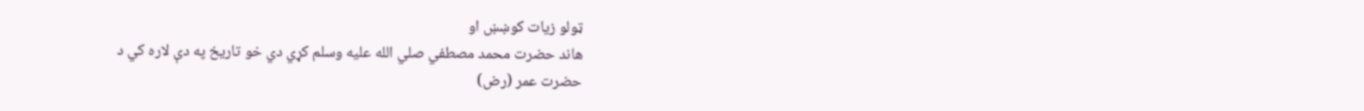ټولو زيات كوښښ او
هاند حضرت محمد مصطفي صلي الله عليه وسلم كړي دي خو تاريخ په دې لاره كي د
حضرت عمر (رض)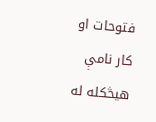فتوحات او كار نامې هيڅكله له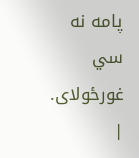پامه نه سي غورځولاى. |